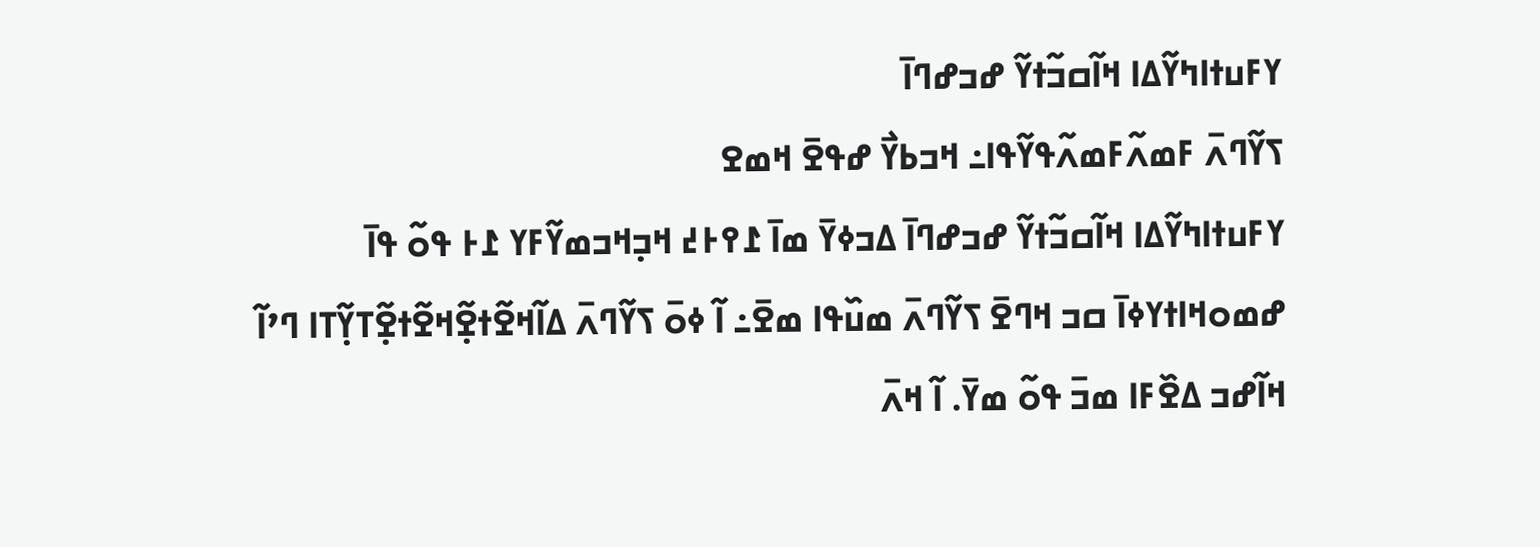ߌߓߎߙߊߤߌ߬ߡߊ ߞߊ߬ߛߏ߬ߙߌ߬ ߝߏߝߣߊ߫
ߖߌ߬ߣߍ߫ ߓߘߍ߬ߓߘߍ߬ߟߌ߬ߟߊ߸ ߞߏߕߌ߯ ߝߟߐ߫ ߞߘߐ
ߌߓߎߙߊߤߌ߬ߡߊ ߞߊ߬ߛߏ߬ߙߌ߬ ߝߏߝߣߊ߫ ߡߏߦߌ߫ ߘߊ߫ ߁߉߅߄ ߞߏ߲ߞߏߘߌ߬ߓߌ ߁߅ ߟߋ߬ ߟߊ߫ ߝߘߋߞߊߙߌߦߊ߫ ߛߏ ߞߣߐ߫ ߖߌ߬ߣߍ߫ ߘߎ߰ߟߊ ߘߐ߫߸ ߊ߬ ߦߋ߫ ߖߌ߬ߣߍ߫ ߡߊ߬ߞߐ߬ߙߐ߲߬ߞߐ߬ߙߐ߲߬ߠߌ߲߬ߠߊ ߣߴߊ߬ ߞߊ߬ߝߏ ߡߐ߰ߓߊ ߘߏ߫ ߟߋ߬ ߘߌ߫. ߊ߬ ߞߍ߫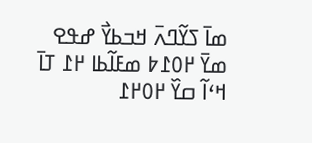ߘߊ߫ ߖߌ߬ߣߍ߫ ߞߏߕߌ߯ ߝߟߐ ߘߌ߫ ߂߀߁߈ ߘߓߊ߬ߕߊ ߂߁ ߠߊ߫ ߞߵߊ߬ ߛߌ߰ ߂߀߂߁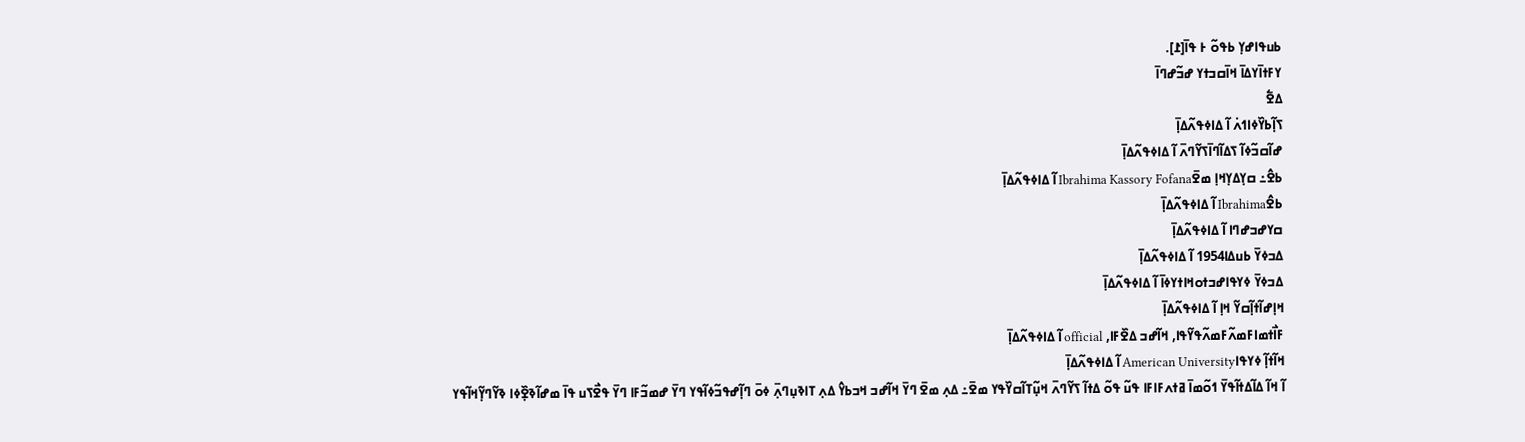ߕߎߟߊߝߌ߲ ߕߟߋ߬ ߅ ߟߊ߫[߁].
ߌߓߙߊ߫ߌߡߊ߫ ߞߊ߫ߛߏߙߌ ߝߏ߬ߝߣߊ߫
ߡߐ߱
ߖߊ߲߬ߕߌ߰ߦߊߗߍ߭ ߊ߬ ߡߊߦߟߍ߬ߡߊ߲߫
ߝߊ߬ߛߏ߬ߦߊ߬ ߖߡߊ߬ߣߊ߫ߖߌ߬ߣߍ߫ ߊ߬ ߡߊߦߟߍ߬ߡߊ߲߫
ߕߐ߮߸ ߛߌ߲ߡߌ߲ߞߊ߲ ߘߐ߫Ibrahima Kassory Fofana ߊ߬ ߡߊߦߟߍ߬ߡߊ߲߫
ߕߐ߮Ibrahima ߊ߬ ߡߊߦߟߍ߬ߡߊ߲߫
ߛߌߝߏߝߣߊ ߊ߬ ߡߊߦߟߍ߬ߡߊ߲߫
ߡߏߦߌ߫ ߕߎߡߊ1954 ߊ߬ ߡߊߦߟߍ߬ߡߊ߲߫
ߡߏߦߌ߫ ߦߌߟߊߝߏߙߋߞߊߙߌߦߊ߫ ߊ߬ ߡߊߦߟߍ߬ߡߊ߲߫
ߞߊ߲ߝߊ߬ߙߊ߲߬ߛߌ߬ ߞߊ߲ ߊ߬ ߡߊߦߟߍ߬ߡߊ߲߫
ߓߊ߯ߙߘߊߓߘߍ߬ߓߘߍ߬ߟߌ߬ߟߊ, ߞߊ߬ߝߏ ߡߐ߰ߓߊ, official ߊ߬ ߡߊߦߟߍ߬ߡߊ߲߫
ߞߊ߬ߙߊ߲߬ ߦߌߟߊAmerican University ߊ߬ ߡߊߦߟߍ߬ߡߊ߲߫
ߊ߬ ߞߊ߬ ߡߊ߬ߡߙߊ߬ߟߌ߫ ߗߋ߬ߘߊ߫ ߥߙߍߓߊߓߊ ߟߎ߬ ߟߋ߬ ߡߙߊ߬ ߖߌ߬ߣߍ߫ ߞߎ߲߬ߠߊ߬ߛߌ߰ߟߌ ߘߐ߫߸ ߡߍ߲ ߘߐ߫ ߣߌ߫ ߞߊ߬ߝߏ ߞߏߕߌ߮ ߡߍ߲ ߠߊߢߎ߲ߣߍ߲߫ ߦߋ߫ ߣߊ߲߬ߝߟߏ߬ߦߊ߬ߟߌ ߣߌ߫ ߝߘߏ߬ߓߊ ߣߌ߫ ߟߐ߯ߖߎ ߟߊ߫ ߘߝߊ߬ߢߐ߲߰ߦߊ ߢߌ߬ߣߌ߲߬ߞߊ߬ߟߌ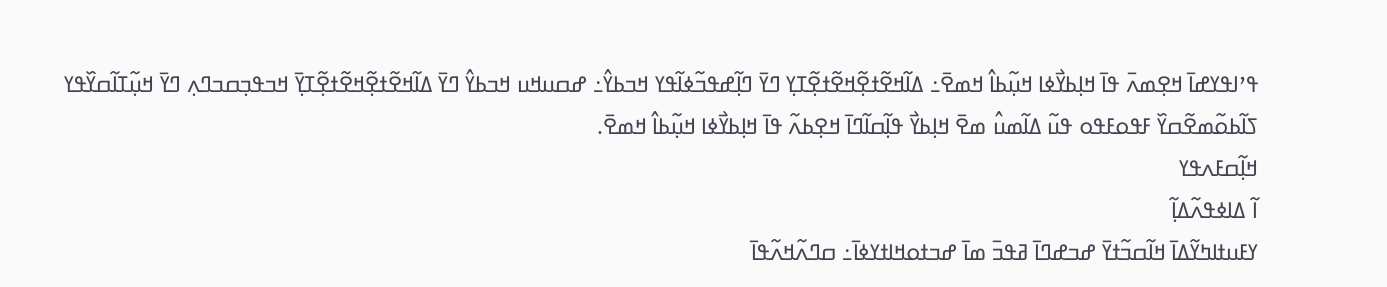ߟߴߊߟߌߝߊ߫ ߞߐ߲ߘߍ߫ ߟߊ߫ ߞߊ߲ߕߌ߯ߦߊ ߞߎ߲߬ߕߊ߮ ߞߘߐ߫߸ ߡߊ߬ߞߐ߬ߙߐ߲߬ߞߐ߬ߙߐ߲߬ߠߌ߲ ߣߌ߫ ߣߊ߲߬ߝߟߏ߬ߦߊ߬ߟߌ ߞߏߕߌ߮߸ ߝߛߎߞߎ ߞߏߕߌ߮ ߣߌ߫ ߡߊ߬ߞߐ߬ߙߐ߲߬ߞߐ߬ߙߐ߲߬ߠߌ߲߫ ߞߏߟߏ߲ߛߏߣߍ߲ ߣߌ߫ ߞߎ߲߬ߠߊ߬ߛߌ߰ߟߌ ߖߊ߬ߕߋ߬ߘߐ߬ߛߌ߰ ߓߟߋߓߟߋ ߟߎ߬ ߡߊ߬ߘߎ߮ ߘߐ߫ ߞߊ߲ߕߌ߯ ߟߊ߲߬ߛߊ߬ߣߊ߫ ߞߐ߲ߕߍ߬ ߟߊ߫ ߞߊ߲ߕߌ߯ߦߊ ߞߎ߲߬ߕߊ߮ ߞߘߐ߫.
ߞߊ߲߬ߛߓߍߟߌ
ߊ߬ ߡߊߦߟߍ߬ߡߊ߲߬
ߌߓߎߙߊߤߌ߬ߡߊ߫ ߞߊ߬ߛߏ߬ߙߌ߫ ߝߏߝߣߊ߫ ߥߟߏ߫ ߘߊ߫ ߝߏߙߋߞߊߙߌߦߊ߫߸ ߛߣߍ߬ߞߍ߬ߟߊ߫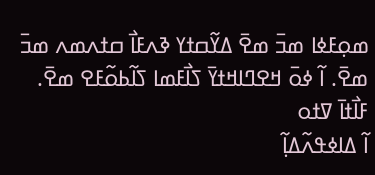ߘߋ߲ߓߦߊ ߘߏ߫ ߘߐ߫ ߡߌ߬ߛߙߌ ߢߍߓߊ߯ ߛߙߍߘߍ ߘߏ߫ ߘߐ߫. ߊ߬ ߦߋ߫ ߞߐߣߊߞߙߌ߫ ߖߊ߯ߓߘߊ ߖߊ߬ߕߋ߬ߓߐ ߘߐ߫.
ߓߊ߯ߙߊ߫ ߜߙߋ
ߊ߬ ߡߊߦߟߍ߬ߡߊ߲߬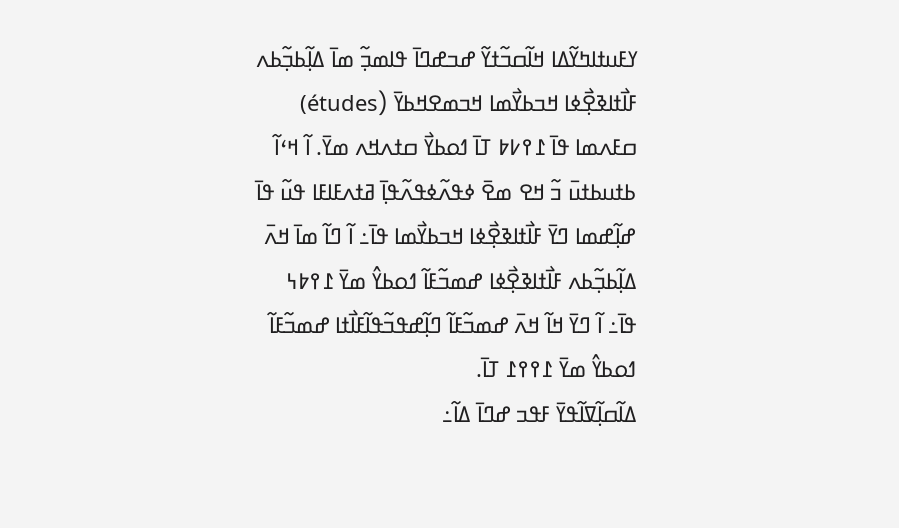ߌߓߎߙߊߤߌ߬ߡߊ ߞߊ߬ߛߏ߬ߙߌ߬ ߝߏߝߣߊ߫ ߟߊߘߏ߲߬ ߘߊ߫ ߡߊ߲߬ߕߏ߲߬ߕߍ ߓߊ߯ߙߊߢߐ߲߯ߦߊ ߞߏߕߌ߯ߘߊ ߞߏߘߐߞߕߌ߫ (études) ߛߓߍߘߊ ߟߊ߫ ߁߉߇߈ ߠߊ߫ ߗߋߕߌ߯ ߛߙߍߞߍ ߘߌ߫. ߊ߬ ߞߵߊ߬ ߕߙߎߕߙߎ߫ ߏ߬ ߞߐ ߘߐ߫ ߦߟߍ߬ߦߟߍ߬ߟߊ߲߫ ߥߙߍߓߊߓߊ ߟߎ߬ ߟߊ߫ ߝߊ߲߬ߝߘߊ ߣߌ߫ ߓߊ߯ߙߊߢߐ߲߯ߦߊ ߞߏߕߌ߯ߘߊ ߟߊ߫߸ ߊ߬ ߣߊ߬ ߘߊ߫ ߞߍ߫ ߡߊ߲߬ߕߏ߲߬ߕߍ ߓߊ߯ߙߊߢߐ߲߯ߦߊ ߝߘߏ߬ߓߊ߬ ߗߋߕߌ߮ ߘߌ߫ ߁߉߈߆ ߟߊ߫߸ ߊ߬ ߣߌ߫ ߞߊ߬ ߞߍ߫ ߝߘߏ߬ߓߊ߬ ߣߊ߲߬ߝߟߏ߬ߟߊ߬ߓߊ߯ߙߊ ߝߘߏ߬ߓߊ߬ ߗߋߕߌ߮ ߘߌ߫ ߁߉߉߁ ߠߊ߫.
ߡߊ߬ߛߊ߲߬ߜߊ߬ߟߌ߫ ߓߟߏ ߝߣߊ߫ ߡߊ߬߸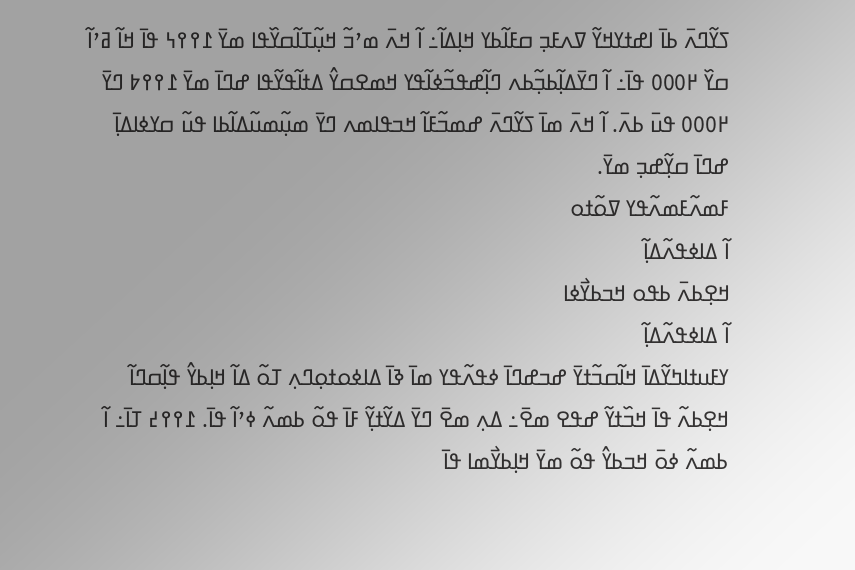ߖߌ߬ߣߍ߫ ߕߊ߫ ߊߝߙߌߞߌ߬ ߜߍߓߏ߲ ߛߓߊ߬ߕߌ ߞߊ߲ߡߊ߬߸ ߊ߬ ߞߍ߫ ߘߴߏ߬ ߞߎ߲߬ߠߊ߬ߛߌ߰ߟߊ ߘߌ߫ ߁߉߉߆ ߟߊ߫ ߞߊ߬ ߥߴߊ߬ ߛߌ߰ ߂߀߀߀ ߟߊ߫߸ ߊ߬ ߣߌ߫ߡߊ߲߬ߕߏ߲߬ߕߍ ߣߊ߲߬ߝߟߏ߬ߦߊ߬ߟߌ ߞߘߐߛߌ߮ ߡߙߊ߬ߟߌ߬ߟߊ ߝߣߊ߫ ߘߌ߫ ߁߉߉߈ ߣߌ߫ ߂߀߀߀ ߟߎ߫ ߕߍ߫. ߊ߬ ߞߍ߫ ߘߊ߫ ߖߌ߬ߣߍ߫ ߝߘߏ߬ߓߊ߬ ߞߏߟߊߘߍ ߣߌ߫ ߘߎ߲߬ߘߎ߬ߡߊ߬ߕߊ ߟߎ߬ ߛߌߦߊߡߊ߲߫ ߝߣߊ߫ ߛߌ߲߬ߝߏ߲ ߘߌ߫.
ߓߘߍ߬ߓߘߍ߬ߟߌ ߜߋ߬ߙߋ
ߊ߬ ߡߊߦߟߍ߬ߡߊ߲߬
ߞߐ߲ߕߍ߫ ߕߟߋ ߞߏߕߌ߯ߦߊ
ߊ߬ ߡߊߦߟߍ߬ߡߊ߲߬
ߌߓߎߙߊߤߌ߬ߡߊ߫ ߞߊ߬ߛߏ߬ߙߌ߫ ߝߏߝߣߊ߫ ߦߟߍ߬ߟߌ ߘߊ߫ ߢߊ߫ ߡߊߦߋߙߋ߲ߣߍ߲ ߠߋ߬ ߡߊ߬ ߞߊ߲ߕߌ߮ ߟߊ߲߬ߛߣߊ߬ ߞߐ߲ߕߍ߬ ߟߊ߫ ߞߏ߰ߙߌ߬ ߝߟߐ ߘߐ߫߸ ߡߍ߲ ߘߐ߫ ߣߌ߫ ߡߌ߬ߙߌ߲߬ ߓߊ߫ ߟߋ߬ ߕߘߍ߬ ߦߴߊ߬ ߟߊ߫. ߁߉߉߄ ߠߊ߫߸ ߊ߬ ߕߘߍ߬ ߦߋ߫ ߞߏߕߌ߮ ߟߋ߬ ߘߌ߫ ߞߊ߲ߕߌ߯ߘߊ ߟߊ߫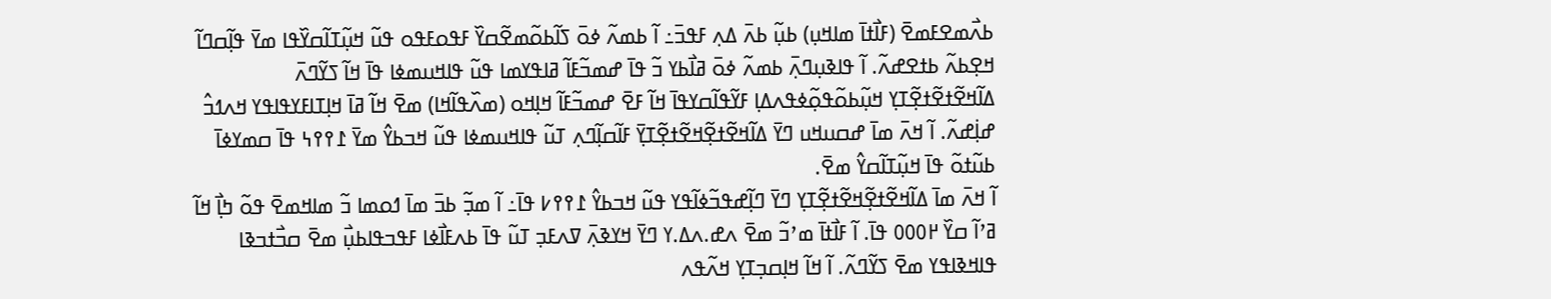ߕߍ߯ߘߐߓߘߐ߫ (ߓߊ߯ߙߊ߫ ߘߊߞߎ߲) ߕߎ߲߬ ߕߍ߫ ߡߍ߲ ߓߟߏ߫߸ ߊ߬ ߕߘߍ߬ ߦߋ߫ ߖߊ߬ߕߋ߬ߘߐ߬ߛߌ߰ ߓߟߋߓߟߋ ߟߎ߬ ߞߎ߲߬ߠߊ߬ߛߌ߰ߟߊ ߘߌ߫ ߟߊ߲߬ߛߣߊ߬ ߞߐ߲ߕߍ߬ ߕߙߐߝߍ߬. ߊ߬ ߟߊߢߎ߲ߣߍ߲߫ ߕߘߍ߬ ߦߋ߫ ߥߊ߯ߕߌ ߏ߬ ߟߊ߫ ߝߘߏ߬ߓߊ߬ ߥߊߟߌߘߊ ߟߎ߬ ߟߊߞߎߘߦߊ ߟߊ߫ ߞߊ߬ ߖߌ߬ߣߍ߫ ߡߊ߬ߞߐ߬ߙߐ߬ߙߐ߲߬ߠߌ߲ ߞߎ߲߬ߕߋ߬ߟߋ߲߬ߦߟߍߡߊ߲ ߓߌ߬ߟߊ߬ߛߌߟߊ߫ ߞߊ߬ ߓߐ߫ ߝߘߏ߬ߓߊ߬ ߞߊ߲ߞߋ (ߘߍ߰ߟߊ߬ߞߊ) ߘߐ߫ ߞߊ߬ ߥߊ߫ ߞߊ߲ߠߊߓߌߟߊߟߌ ߞߍߗߏ߮ ߝߊ߲߭ߝߍ߬. ߊ߬ ߞߍ߫ ߘߊ߫ ߝߛߎߞߎ ߣߌ߫ ߡߊ߬ߞߐ߬ߙߐ߲߬ߞߐ߬ߙߐ߲߬ߠߌ߲߫ ߓߊ߬ߛߊ߲߬ߣߍ߲ ߠߎ߬ ߟߊߞߎߘߦߊ ߟߎ߬ ߞߏߕߌ߮ ߘߌ߫ ߁߉߉߆ ߟߊ߫ ߛߘߌߦߊ߫ ߕߎ߬ߙߋ߬ ߟߊ߫ ߞߎ߲߬ߠߊ߬ߛߌ߮ ߘߐ߫.
ߊ߬ ߞߍ߫ ߘߊ߫ ߡߊ߬ߞߐ߬ߙߐ߲߬ߞߐ߬ߙߐ߲߬ߠߌ߲ ߣߌ߫ ߣߊ߲߬ߝߟߏ߬ߦߊ߬ߟߌ ߟߎ߬ ߞߏߕߌ߮ ߁߉߉߇ ߟߊ߫߸ ߊ߬ ߘߏ߲߬ ߕߏ߫ ߘߊ߫ ߗߋߘߊ ߏ߬ ߘߊߞߘߐ߫ ߟߋ߬ ߤߊ߲߯ ߞߊ߬ ߥߴߊ߬ ߛߌ߰ ߂߀߀߀ ߟߊ߫. ߊ߬ ߓߊ߯ߙߊ߫ ߘߴߏ߬ ߘߐ߫ ߍߝ.ߍߡ.ߌ ߣߌ߫ ߞߌߢߍ߲߫ ߜߍߓߏ߲ ߠߎ߬ ߟߊ߫ ߕߍߓߊ߯ߦߊ ߓߟߏߟߊߕߎ߲߯ ߘߐ߫ ߛߏ߯ߙߏߢߊ ߟߊߞߢߊߟߌ ߘߐ߫ ߖߌ߬ߣߍ߬. ߊ߬ ߞߊ߬ ߞߊ߲ߛߏ߲ߠߌ߲ ߞߍ߬ߟߍ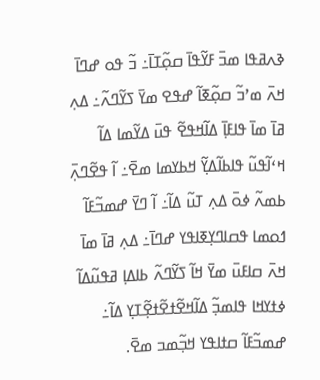ߢߍߥߟߊ ߘߏ߫ ߓߌ߬ߟߊ߫ ߛߋ߲߬ߠߊ߫߸ ߏ߬ ߟߋ ߝߣߊ߫ ߞߍ߫ ߘߴߏ߬ ߛߋ߲߬ߧߊ߬ ߝߟߐ ߘߌ߫ ߖߌ߬ߣߍ߬߸ ߡߍ߲ ߥߊ߫ ߘߊ߫ ߟߊߓߊ߲߫ ߡߊ߬ߞߟߐ߬ ߟߎ߫ ߡߌ߬ߘߊ ߡߊ߬ ߞߵߊ߬ߟߎ߬ ߟߊߕߊ߬ߡߌ߲߬ ߞߕߌߘߊ ߘߐ߫߸ ߊ߬ ߟߐ߬ߣߍ߲߫ ߕߘߍ߬ ߦߋ߫ ߡߍ߲ ߠߎ߬ ߡߊ߬߸ ߊ߬ ߣߌ߫ ߝߘߏ߬ߓߊ߬ ߗߋߘߊ ߟߛߊߣߌ߲ߧߊߟߌ ߝߣߊ߫߸ ߡߍ߲ ߥߊ߫ ߘߊ߫ ߞߍ߫ ߛߊߓߎ߫ ߘߌ߫ ߞߊ߬ ߖߌ߬ߣߍ߬ ߕߊߡߊ߲ ߥߟߎ߬ߡߊ߬ ߦߙߌߞߊ ߟߊߘߏ߲߬ ߡߊ߬ߞߐ߬ߙߐ߬ߙߐ߲߬ߠߌ߲ ߡߊ߬߸ ߝߘߏ߬ߓߊ߬ ߛߙߊߟߌ ߞߏ߲߬ߘߏ ߘߐ߫.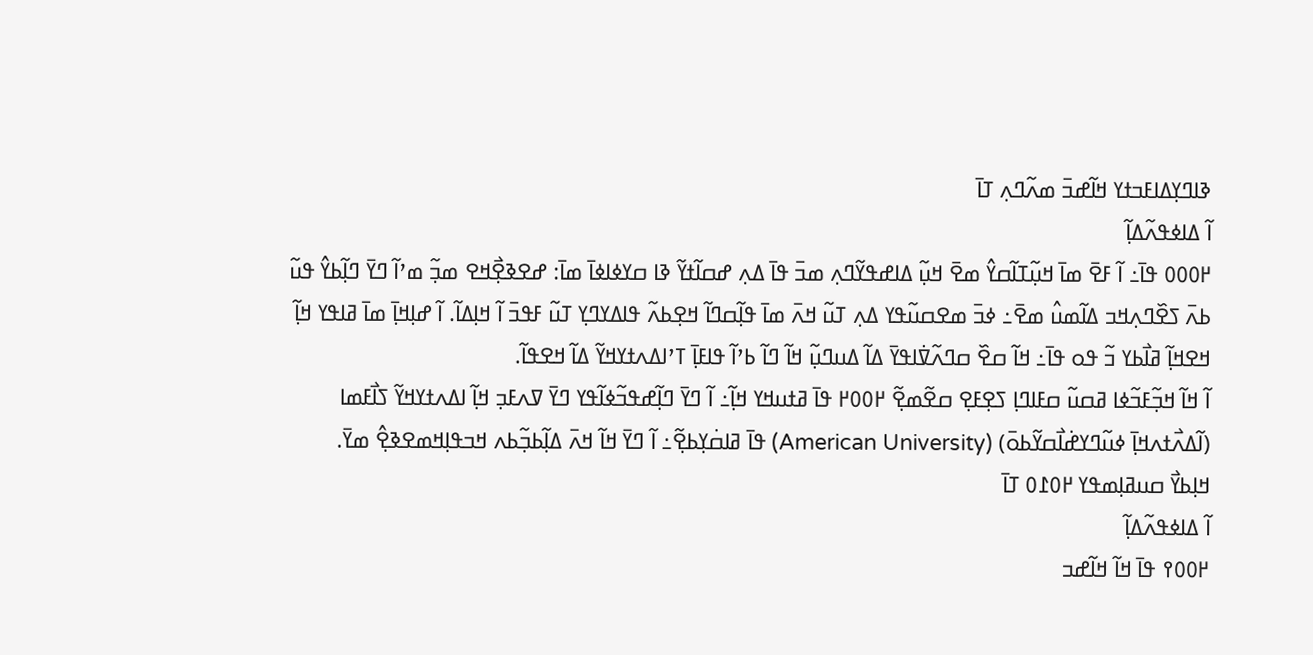ߢߊߣߌ߲ߡߊߓߏߙߌ ߞߊ߬ߝߏ߫ ߘߍ߬ߣߍ߲ ߠߊ߫
ߊ߬ ߡߊߦߟߍ߬ߡߊ߲߬
߂߀߀߀ ߟߊ߫߸ ߊ߬ ߓߐ߫ ߘߊ߫ ߞߎ߲߬ߠߊ߬ߛߌ߮ ߘߐ߫ ߞߎ߲߬ ߡߊߝߟߌ߬ߣߍ߲ ߘߏ߫ ߟߊ߫ ߡߍ߲ ߝߛߊ߬ߙߌ߬ ߢߊ ߛߌߦߊߦߊ߫ ߘߊ߫: ߝߐߢߐ߲߯ߞߐ ߘߏ߲߬ ߘߴߊ߬ ߣߌ߫ ߣߊ߲߬ߕߌ߮ ߟߎ߬ ߕߍ߫ ߖߐ߰ߣߍ߲ߞߏ ߡߊ߬ߘߎ߮ ߘߐ߫߸ ߦߏ߫ ߘߐߛߎ߬ߟߌ ߡߍ߲ ߠߎ߬ ߞߍ߫ ߘߊ߫ ߟߊ߲߬ߛߣߊ߬ ߞߐ߲ߕߍ߬ ߟߊߡߌߣߌ߲ ߠߎ߬ ߓߟߏ߫ ߊ߬ ߞߊ߲ߡߊ߬. ߊ߬ ߝߊ߲ߞߊ߲߫ ߘߊ߫ ߥߊߟߌ ߞߊ߲߬ ߞߐߞߊ߲߬ ߥߊ߯ߕߌ ߏ߬ ߟߋ ߟߊ߫߸ ߞߊ߬ ߛߐ߰ ߛߣߍ߬ߜ߭ߊߟߌ߫ ߡߊ߬ ߡߎߣߎ߲߬ ߞߊ߬ ߣߊ߬ ߕߴߊ߬ ߟߊߓߊ߲߫ ߠߴߊߡߍߙߌߞߌ߬ ߡߊ߬ ߞߐߟߊ߬.
ߊ߬ ߞߊ߬ ߞߏ߲߬ߓߏ߬ߦߊ ߥߛߎ߬ ߛߓߊߣߊ߲ ߖߐ߲ߓߐ߲ ߛߐ߬ߘߐ߲߬ ߂߀߀߂ ߟߊ߫ ߥߙߎߞߌ ߞߊ߲߬߸ ߊ߬ ߣߌ߫ ߣߊ߲߬ߝߟߏ߬ߦߊ߬ߟߌ ߣߌ߫ ߜߍߓߏ߲ ߞߊ߲߬ ߊߡߍߙߌߞߌ߬ ߖߊ߯ߓߘߊ (ߊ߬ߡߍ߯ߙߍߞߊ߲߫ ߦߎ߬ߣߌߝ߭ߊ߯ߛߌ߬ߕߋ߫) (American University) ߟߊ߫ ߥߊߛ߭ߌ߲ߕߐ߲߬߸ ߊ߬ ߣߌ߫ ߞߊ߬ ߞߍ߫ ߡߊ߲߬ߕߏ߲߬ߕߍ ߞߏߟߊ߲ߞߘߐߢߐ߲߮ ߘߌ߫.
ߞߊ߲ߕߌ߯ ߛߎߥߊ߲ߘߟߌ ߂߀߁߀ ߠߊ߫
ߊ߬ ߡߊߦߟߍ߬ߡߊ߲߬
߂߀߀߉ ߟߊ߫ ߞߊ߬ ߞߊ߬ߝߏ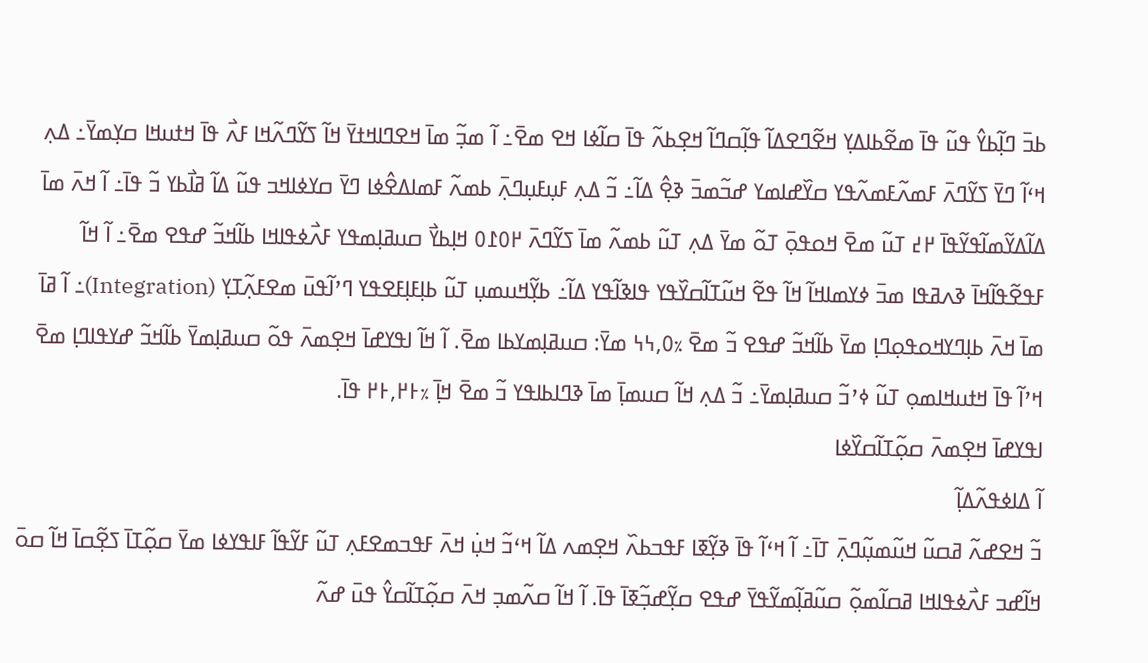ߕߏ߫ ߣߊ߲߬ߕߌ߮ ߟߎ߬ ߟߊ߫ ߘߐ߬ߕߊߡߌ߲ ߞߐ߬ߣߐߡߊ߬ ߟߊ߲߬ߛߣߊ߬ ߞߐ߲ߕߍ߬ ߟߊ߫ ߛߊ߬ߦߊ ߞߐ ߘߐ߫߸ ߊ߬ ߘߏ߲߬ ߘߊ߫ ߞߐߣߊߞߙߌ߫ ߞߊ߬ ߖߌ߬ߣߍ߬ߞߊ ߓߍ߯ ߟߊ߫ ߞߙߎߞߊ ߛߌ߲ߘߌ߫߸ ߡߍ߲ ߞߵߊ߬ ߣߌ߫ ߖߌ߬ߣߍ߫ ߓߘߍ߬ߓߘߍ߬ߟߌ ߛߌ߰ߝߊߘߌ ߝߏ߬ߘߏ߫ ߢߐ߲߮ ߡߊ߬߸ ߏ߬ ߡߍ߲ ߓߎ߲ߓߎ߲ߣߍ߲߫ ߕߘߍ߬ ߓߘߊߡߐ߮ߦߊ ߣߌ߫ ߛߌߦߊߞߏ ߟߎ߬ ߡߊ߬ ߥߊ߯ߕߌ ߏ߬ ߟߊ߫߸ ߊ߬ ߞߍ߫ ߘߊ߫ ߡߊ߬ߡߌ߬ߘߊ߬ߟߌ߬ߟߊ߫ ߂߄ ߠߎ߬ ߘߐ߫ ߞߋߟߋ߲߫ ߠߋ߬ ߘߌ߫ ߡߍ߲ ߠߎ߬ ߕߘߍ߬ ߘߊ߫ ߖߌ߬ߣߍ߫ ߂߀߁߀ ߞߊ߲ߕߌ߯ ߛߎߥߊ߲ߘߟߌ ߓߍ߯ߦߟߊߞߊ ߕߊ߬ߞߏ߬ ߝߟߐ ߘߐ߫߸ ߊ߬ ߞߊ߬ ߓߟߐ߬ߟߊ߬ߞߊ߫ ߢߍߥߟߊ ߘߏ߫ ߦߌߘߊߞߊ߬ ߞߊ߬ ߟߐ߬ ߞߎ߬ߠߊ߬ߛߌ߰ߟߌ ߟߊߢߊ߬ߟߌ ߡߊ߬߸ ߕߌ߲߬ߞߎߘߎ߲ ߠߎ߬ ߕߊ߲ߓߊ߲ߓߐߟߌ ߣߴߊ߬ߟߎ߫ ߘߐߓߍ߲߬ߠߌ߲ (Integration)߸ ߊ߬ ߥߊ߫ ߘߊ߫ ߞߍ߫ ߕߊ߲ߣߌߞߋߟߋ߲ߣߊ߲ ߘߌ߫ ߕߊ߬ߞߏ߬ ߝߟߐ ߏ߬ ߘߐ߫ ٪߀,߆߆ ߘߌ߫: ߛߎߥߊ߲ߘߌߕߊ ߘߐ߫. ߊ߬ ߞߊ߬ ߊߟߌߝߊ߫ ߞߐ߲ߘߍ߫ ߟߋ߬ ߛߎߥߊ߲ߘߌ߫ ߕߊ߬ߞߏ߬ ߝߌߟߊߣߊ߲ ߘߐ߫ ߞߴߊ߬ ߟߊ߫ ߞߙߎߞߊߘߋ߲ ߠߎ߬ ߦߴߏ߬ ߛߎߥߊ߲ߘߌ߫߸ ߏ߬ ߡߍ߲ ߞߊ߬ ߛߎߘߊ߲߫ ߘߊ߫ ߢߣߊߕߊߟߌ ߏ߬ ߘߐ߫ ߞߊ߲߫ ٪߅߂,߅߂ ߟߊ߫.
ߊߟߌߝߊ߫ ߞߐ߲ߘߍ߫ ߛߋ߲߬ߠߊ߬ߛߌ߰ߦߊ
ߊ߬ ߡߊߦߟߍ߬ߡߊ߲߬
ߏ߬ ߞߐߝߍ߬ ߥߛߎ߬ ߞߎ߬ߘߎ߲߬ߣߍ߲߫ ߠߊ߫߸ ߊ߬ ߞߵߊ߬ ߟߊ߫ ߢߌ߲߬ߧߊ ߓߟߏߕߍ߰ ߞߐ߲ߘߍ ߡߊ߬ ߞߵߏ߬ ߞߎ߲߭ ߞߍ߫ ߓߟߏߘߐߓߍ߲ ߠߎ߬ ߓߌ߬ߟߊ߬ ߓߊߟߌߦߊ ߘߌ߫ ߛߋ߲߬ߠߊ߫ ߖߐ߲߬ߛߊ߫ ߞߊ߬ ߛߋ߫ ߞߊ߬ߝߏ ߓߍ߯ߦߟߊߞߊ ߥߛߊ߬ߘߋ߲߬ ߛߎ߬ߥߊ߲߬ߘߌ߬ߟߌ߫ ߝߟߐ ߛߌ߲߬ߝߏ߲߬ߧߊ߫ ߟߊ߫. ߊ߬ ߞߊ߬ ߛߍ߬ߘߏ߲ ߞߍ߫ ߛߋ߲߬ߠߊ߬ߛߌ߮ ߟߎ߫ ߝߍ߬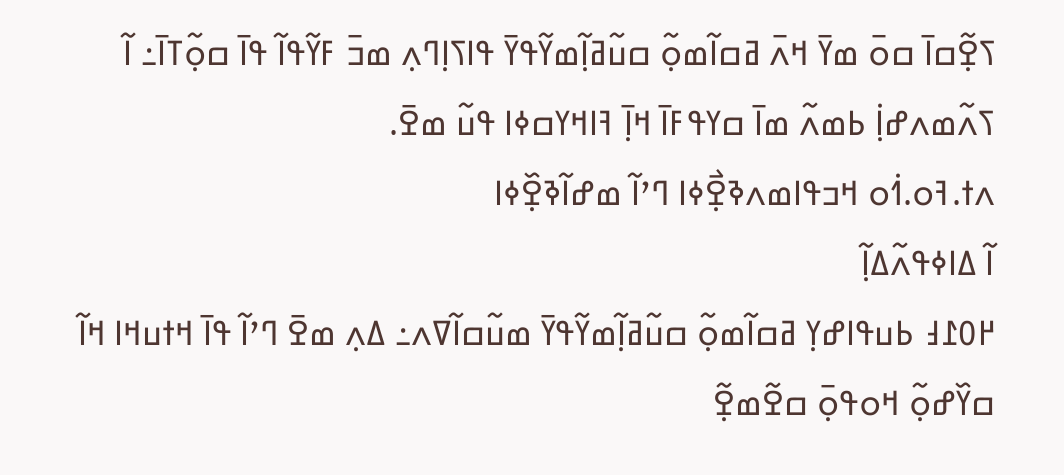ߖߐ߲߬ߛߊ߫ ߛߋ߫ ߘߌ߫ ߞߍ߫ ߥߛߊ߬ߘߋ߲߬ ߛߎ߬ߥߊ߲߬ߘߌ߬ߟߌ߫ ߟߊߖߊ߲ߣߍ߲ ߘߏ߫ ߓߌ߬ߟߊ߬ ߟߊ߫ ߛߋ߲߬ߠߊ߫߸ ߊ߬ ߖߍ߬ߘߍߝߊ߲߭ ߕߘߍ߬ ߘߊ߫ ߛߌߟߓߊ߫ ߞߊ߲߫ ߔߊߞߌߛߦߊ ߟߎ߬ ߘߐ߫.
ߍߙ.ߔߋ.ߗ߭ߋ ߞߏߟߊߘߍߢߐ߲߯ߦߊ ߣߴߊ߬ ߘߝߊ߬ߢߐ߲߰ߦߊ
ߊ߬ ߡߊߦߟߍ߬ߡߊ߲߬
߂߀߁߃ ߕߎߟߊߝߌ߲ ߥߛߊ߬ߘߋ߲߬ ߛߎ߬ߥߊ߲߬ߘߌ߬ߟߌ߫ ߘߎ߬ߛߊ߬ߜߍ߸ ߡߍ߲ ߘߐ߫ ߣߴߊ߬ ߟߊ߫ ߞߙߎߞߊ ߞߊ߬ ߛߌ߰ߝߋ߲߬ ߞߋߟߋ߲߫ ߛߐ߬ߘߐ߲߬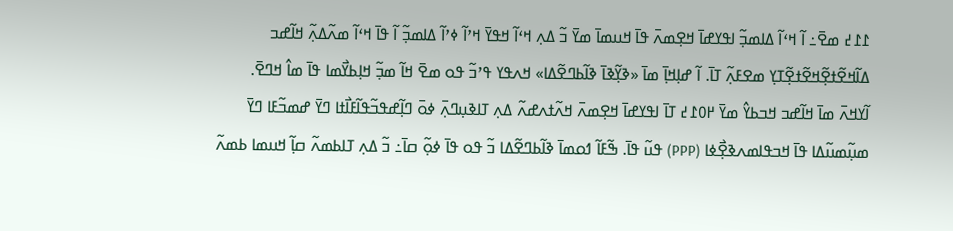߁߁߄ ߘߐ߫߸ ߊ߬ ߞߵߊ߬ ߡߊߘߏ߲߬ ߊߟߌߝߊ߫ ߞߐ߲ߘߍ߫ ߟߊ߫ ߞߎߘߊ߫ ߘߌ߫ ߏ߬ ߡߍ߲ ߞߵߊ߬ ߞߟߌ߫ ߞߴߊ߬ ߦߴߊ߬ ߡߊߘߏ߲߬ ߊ߬ ߟߊ߫ ߞߵߊ߬ ߘߍ߬ߡߍ߲߬ ߞߊ߬ߝߏ ߡߊ߬ߞߐ߬ߙߐ߲߬ߞߐ߬ߙߐ߲߬ߠߌ߲ ߘߐߓߍ߲߬ ߠߊ߫. ߊ߬ ߝߊ߲ߞߊ߲߫ ߘߊ߫ «ߢߌ߲߬ߢߊ߫ ߢߊ߬ߕߣߐ߬ߡߊ» ߞߍߟߌ ߟߴߏ߬ ߟߋ ߘߐ߫ ߞߊ߬ ߘߏ߲߬ ߞߊ߲ߕߌ߯ߘߊ ߟߊ߫ ߘߊ߮ ߞߣߐ߫.
ߊ߬ߌߞߍ߫ ߘߊ߫ ߞߊ߬ߝߏ ߞߏߕߌ߮ ߘߌ߫ ߂߀߁߄ ߠߊ߫ ߊߟߌߝߊ߫ ߞߐ߲ߘߍ߫ ߞߍ߬ߙߍߝߍ߬ ߡߍ߲ ߠߊߢߎ߲ߣߍ߲߫ ߦߋ߫ ߣߊ߲߬ߝߟߏ߬ߟߊ߬ߓߊ߯ߙߊ ߣߌ߫ ߝߘߏ߬ߓߊ ߣߌ߫ ߘߎ߲߬ߘߎ߬ߡߊ ߟߊ߫ ߞߏߟߊߘߍߢߐ߲߯ߦߊ (PPP) ߟߎ߬ ߟߊ߫. ߒ߬ߓߊ߬ ߗߋߘߊ߫ ߢߊ߬ߕߣߐ߬ߡߊ ߏ߬ ߟߋ ߟߊ߫ ߦߋ߲߬ ߛߊ߫߸ ߏ߬ ߡߍ߲ ߠߊߕߘߍ߬ ߛߊ߲߬ ߞߎߘߊ ߕߘߍ߬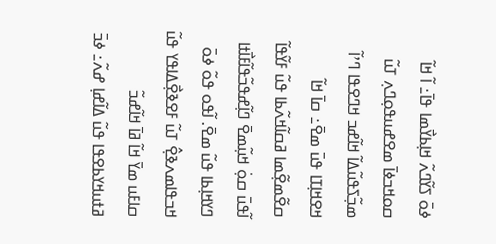ߦߋ߫ ߖߌ߬ߣߍ߬ ߞߊ߲ߕߌ߯ߘߊ ߟߊ߫߸ ߊ߬ ߞߊ߬ ߛߋߞߏߦߊ߫ ߘߐߝߎߟߋ߲ߣߍ߲ ߠߎ߬ ߘߏ߲߬ߖߟߎ߬ߡߊ߬ ߞߊ߬ߝߏ ߞߣߐߟߊ ߣߴߊ߬ ߞߐߞߊ߲ߠߊ ߟߎ߫ ߘߐ߫߸ ߛߊ߫ ߞߊ߬ ߛߐ߬ߘߐ߲߬ߘߊ ߥߛߊ߬ߞߍ߬ߕߊ ߟߎ߬ ߓߌ߬ߟߊ߬ ߊ߬ߟߎ߫ ߛߋ߲߭ ߞߎ߲߬ߘߐ߫ ߣߊ߲߬ߝߟߏ߬ߟߊ߬ߓߊ߯ߙߊ ߣߌߞߊ߲ߕߊ ߟߎ߬ ߘߐ߫. ߊ߬ߟߋ ߟߋ߬ ߦߋ߫ ߞߏߟߊߘߍߢߐ߲߮ ߠߎ߬ ߓߐߢߐ߲߯ߡߊߟߌ ߟߎ߬ ߛߊߓߎ ߘߌ߫ ߞߊ߬ ߥߊ߫ ߞߊ߬ߝߏ߬ ߥߙߎߞߌߕߐߟߊ ߟߎ߬ ߡߊ߬ߝߊ߲ ߝߍ߬߸ ߦߏ߫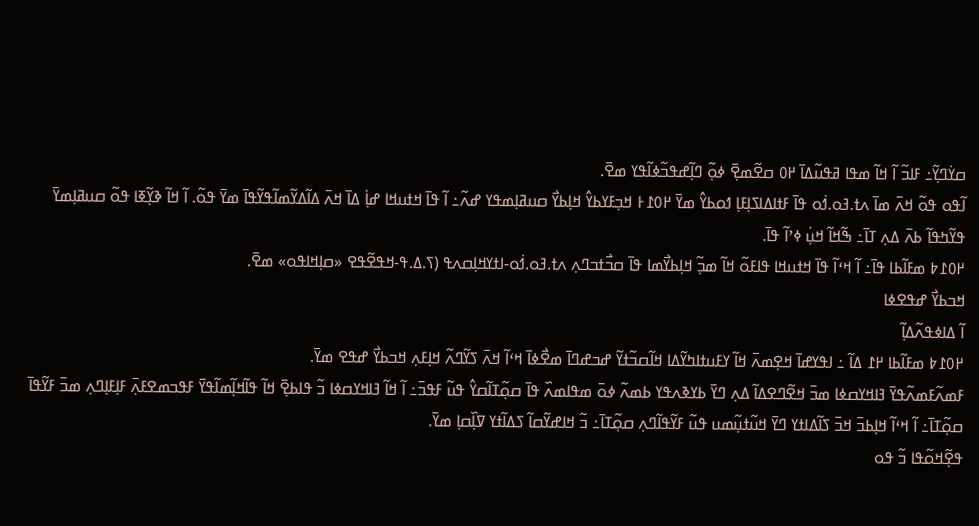ߛߌ߭ߣߌ߲߬߸ ߓߊߏ߬ ߊ߬ ߞߊ߬ ߘߟߊ ߥߟߎ߬ߡߊ߫ ߂߀ ߛߐ߬ߘߐ߲߫ ߦߋ߲߬ ߣߊ߲߬ߝߟߏ߬ߦߊ߬ߟߌ ߘߐ߫.
ߊ߬ߟߋ ߟߋ߬ ߞߍ߫ ߘߊ߫ ߍߙ.ߔߋ.ߗ߭ߋ ߟߊ߫ ߓߙߊߡߊߖߊ߲ߓߊ߲ ߗߋߕߌ߮ ߘߌ߫ ߂߀߁߅ ߞߏ߲ߓߌߕߌ߮ ߞߊ߲ߕߌ߯ ߛߎߥߊ߲ߘߟߌ ߝߍ߬߸ ߊ߬ ߟߊ߫ ߞߙߎߞߊ ߝߊ߲߭ ߡߊ߫ ߞߍ߫ ߡߊ߬ߡߌ߬ߘߊ߬ߟߌ߬ߟߊ߫ ߘߌ߫ ߟߋ߬. ߊ߬ ߞߊ߬ ߢߌ߲߬ߧߊ ߟߋ߬ ߛߎߥߊ߲ߘߌ߫ ߟߌ߬ߤߟߊ߬ ߕߍ߫ ߡߍ߲ ߠߊ߫߸ ߒ߬ߞߊ߬ ߞߎ߲߭ ߦߴߊ߬ ߟߊ߫.
߂߀߁߈ ߘߓߊ߬ߕߊ ߟߊ߫߸ ߊ߬ ߞߵߊ߬ ߟߊ߫ ߞߙߎߞߊ ߟߊߓߋ߬ ߞߊ߬ ߘߏ߲߬ ߞߊ߲ߕߌ߯ߘߊ ߟߊ߫ ߛߏ߯ߙߏߣߍ߲ ߍߙ.ߔߋ.ߗ߭ߋ-ߊߙߌߞߊ߲ߛߍߟ (ߖ.ߡ.ߟ-ߞߟߐ߬ߟߐ «ߛߊ߲ߞߊߟߋ» ߘߐ߫.
ߞߏߕߌ߯ ߝߟߐߦߊ
ߊ߬ ߡߊߦߟߍ߬ߡߊ߲߬
߂߀߁߈ ߘߓߊ߬ߕߊ ߂߁ ߡߊ߬ ߸ ߊߟߌߝߊ߫ ߞߐ߲ߘߍ߫ ߞߊ߬ ߌߓߎߙߊߤߌ߬ߡߊ ߞߊ߬ߛߏ߬ߙߌ߬ ߝߏߝߣߊ߫ ߘߐ߯ߦߊ߫ ߞߵߊ߬ ߞߍ߫ ߖߌ߬ߣߍ߬ ߞߊ߲ߓߍ߲ ߞߏߕߌ߯ ߝߟߐ ߘߌ߫.
ߓߘߍ߬ߓߘߍ߬ߟߌ߫ ߔߊߞߌߛߦߊ ߘߏ߫ ߞߐ߬ߣߐߡߊ߬ ߡߍ߲ ߣߌ߫ ߕߌߢߍߟߌ ߕߘߍ߬ ߦߋ߫ ߘߟߊߘߍ߰ ߟߊ߫ ߛߋ߲߬ߠߊ߬ߛߌ߮ ߟߎ߬ ߓߟߏ߫߸ ߊ߬ ߞߊ߬ ߔߊߞߌߛߦߊ ߏ߬ ߟߊߕߐ߲߫ ߞߊ߬ ߟߊ߬ߞߊ߲߬ߘߊ߬ߟߌ߫ ߓߟߏߘߐߓߍ߲߫ ߓߊ߲ߓߊ߲ߣߍ߲ ߘߏ߫ ߓߌ߬ߟߊ߫ ߛߋ߲߬ߠߊ߫߸ ߊ߬ ߞߵߊ߬ ߞߊ߲ߕߏ߫ ߞߏ߫ ߖߊ߬ߡߊߙߌ ߣߌ߫ ߞߎ߬ߙߎ߲߬ߘߎ ߟߎ߬ ߓߌ߬ߟߊ߬ߣߍ߲ ߛߋ߲߬ߠߊ߫߸ ߏ߬ ߞߊߝߌ߬ߛߊ߬ ߖߡߊ߬ߙߌ ߜߊ߲߰ߛߊ߲ ߘߌ߫.
ߟߐ߲߬ߞߋ߬ߟߊ ߏ߬ ߟߋ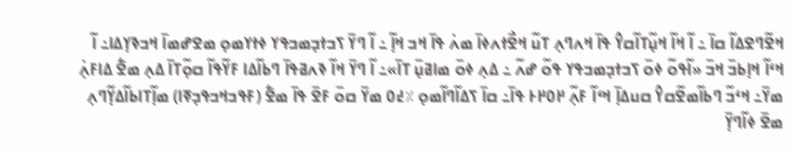ߞߐ߬ߣߐߡߊ߬ ߛߊ߫ ߸ ߊ߬ ߞߊ߬ ߞߎ߲߬ߠߊ߬ߛߌ߮ ߟߊ߫ ߞߍߣߍ߲ ߠߎ߬ ߞߐ߯ߙߍߦߊ߫ ߘߍ߭ ߟߊ߫ ߞߏ ߞߊ߲߬ ߸ ߊ߬ ߣߌ߫ ߖߏߙߏ߲ߘߏߟߌ ߦߙߌߘߋ߲ ߘߐߝߘߊ߫ ߞߏߢߌ߲ߡߊ߸ ߊ߬ ߞߵߊ߬ ߞߊ߲ߕߏ߫ ߞߏ߫ «ߊ߬ߟߋ߬ ߦߋ߫ ߖߏߙߏ߲ߘߏߟߌ ߟߋ߬ ߝߍ߬ ߸ ߡߍ߲ ߦߋ߫ ߘߊߥߎ߲߫ ߠߊ߫»߸ ߊ߬ ߣߌ߫ ߞߊ߬ ߢߍߥߟߊ߫ ߣߕߊ߬ߡߊ ߓߌ߬ߟߊ߬ ߛߋ߲߬ߠߊ߫ ߡߍ߲ ߘߐ߱ ߡߊߓߍ߲߭ ߘߌ߫߸ ߞߵߏ߬ ߣߕߊ߬ߘߐ߬ߛߌ߮ ߛߎߡߊ߲߫ ߞߵߊ߬ ߓߍ߲߬ ߂߀߂߅ ߟߊ߫߸ ߛߊ߫ ߖߡߊ߬ߣߊ߬ߘߋ߲ ٪߄߀ ߘߌ߫ ߛߋ߫ ߓߐ߫ ߟߊ߫ ߘߐ߱ (ߓߟߏߞߏߟߏ߲ߧߊ) ߘߊ߲߬ߠߊߕߊ߬ߡߌ߲߬ߣߍ߲ ߘߐ߫ ߦߊ߬ߣߌ߲߫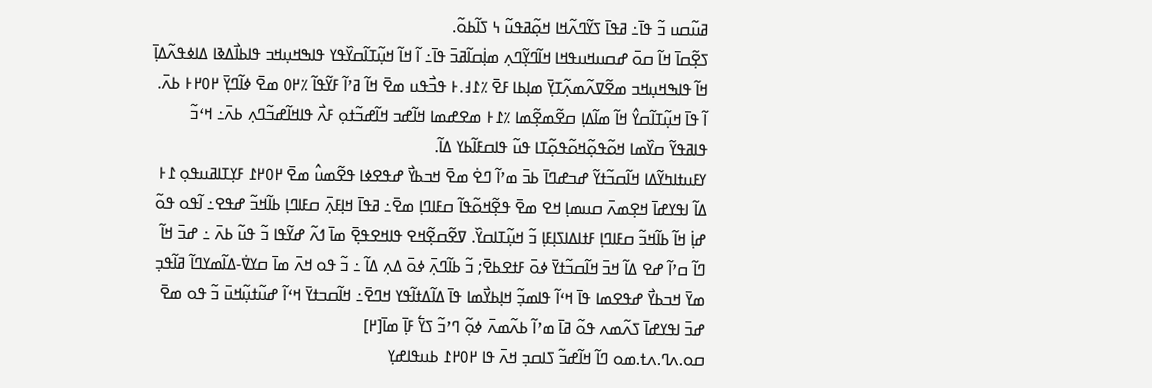ߥߎ߬ߛߎ ߏ߬ ߟߊ߫߸ ߥߟߊ߫ ߖߌ߬ߣߍ߬ߞߊ ߞߋ߲߬ߥߟߎ߬ ߆ ߖߊ߬ߕߋ߬.
ߖߐ߲߬ߛߊ߫ ߞߊ߬ ߛߋ߫ ߝߛߎߞߎߟߞߊ ߞߊ߬ߣߌ߲߬ߣߍ߲ ߘߊ߲߭ߛߊ߬ߥߏ߫ ߟߊ߫߸ ߊ߬ ߞߊ߬ ߞߎ߲߬ߠߊ߬ߛߌ߰ߟߌ ߟߊߒߞߎ߲ߞߏ ߟߊߕߊ߯ߡߢߊ ߡߊߦߟߍ߬ߡߊ߲߫ ߞߊ߬ ߟߊߒߞߎ߲ߞߏ ߘߐ߬ߜߍ߬ߘߍ߲߬ߠߌ߲߫ ߘߊ߲ߕߊ ߓߐ߫ ٪߁߃.߅ ߟߏ߯ߟߎ ߘߐ߫ ߞߊ߬ ߥߴߊ߬ ߓߌ߬ߟߊ߬ ٪߂߀ ߘߐ߫ ߦߊ߬ߣߌ߲߫ ߂߀߂߅ ߕߍ߫.
ߊ߬ ߟߊ߫ ߞߎ߲߬ߠߊ߬ߛߌ߮ ߞߊ߬ ߘߊ߬ߡߊ߲ ߛߐ߬ߘߐ߲߬ߘߊ ٪߁߅ ߘߐߝߘߊ ߞߊ߬ߝߏ ߞߊ߬ߝߏ߬ߙߋ߲ ߓߍ߯ ߟߊߞߊ߬ߝߏ߬ߣߍ߲ ߕߍ߫߸ ߞߵߏ߬ ߟߊߥߟߌ߬ ߛߌ߰ߘߊ ߞߋ߬ߟߋ߲߬ߞߋ߬ߟߋ߲߬ߠߊ ߟߎ߬ ߟߊߛߓߊ߬ߕߌ ߡߊ߬.
ߌߓߎߙߊߤߌ߬ߡߊ ߞߊ߬ߛߏ߬ߙߌ߬ ߝߏߝߣߊ߫ ߕߏ߫ ߘߴߊ߬ ߣߐ߭ ߘߐ߫ ߞߏߕߌ߯ ߝߟߐߦߊ ߟߐ߬ߘߎ߮ ߘߐ߫ ߂߀߂߁ ߓߌ߲ߠߊߥߎߟߋ߲ ߁߅ ߡߊ߬ ߊߟߌߝߊ߫ ߞߐ߲ߘߍ߫ ߛߎߘߊ߲ ߞߐ ߘߐ߫ ߟߐ߲߬ߞߋ߬ߟߊ߬ ߛߓߊߣߊ߲ ߘߐ߫߸ ߥߟߊ߫ ߞߊ߲ߓߍ߲߫ ߛߓߊߣߊ߲ ߕߊ߬ߞߏ߬ ߝߟߐ߸ ߊ߬ߟߋ ߟߋ߬ ߝߊ߲߭ ߞߊ߬ ߕߊ߬ߞߏ߬ ߛߓߊߣߊ߲ ߓߙߊߡߊߖߊ߲ߓߊ߲ ߏ߬ ߞߎ߲߬ߠߊߛߌ߰. ߜߐ߬ߛߐ߲߬ߞߐ ߟߊߞߐߟߐ߲߫ ߘߊ߫ ߗߍ߬ ߝߌ߬ߟߊ ߏ߬ ߟߎ߬ ߕߍ߫ ߸ ߝߏ߫ ߞߊ߬ ߣߊ߬ ߛߴߊ߬ ߝߐ ߡߊ߬ ߞߏ߫ ߞߊ߬ߛߏ߬ߙߌ߫ ߦߋ߫ ߓߙߐߕߐ߫; ߏ߬ ߕߊ߬ߣߍ߲߫ ߦߋ߫ ߡߍ߲ ߡߊ߬ ߸ ߏ߬ ߟߋ ߞߍ߫ ߘߊ߫ ߛߌߜ߭-ߡߊ߬ߘߌߣߊ߬ ߥߊ߬ߟߏ߲ ߘߌ߫ ߞߏߕߌ߯ ߝߟߐߘߊ ߟߊ߫ ߞߵߊ߬ ߟߊߘߏ߲߬ ߞߊ߲ߕߌ߯ߘߊ ߟߊ߫ ߡߊ߬ߡߙߊ߬ߟߌ ߞߣߐ߫߸ ߞߊ߬ߛߏߙߌ߫ ߞߵߊ߬ ߝߎ߬ߙߎ߲߬ߞߎ߫ ߏ߬ ߟߋ ߘߐ߫ ߝߏ߫ ߊߟߌߝߊ߫ ߖߍ߬ߘߍ ߟߋ߬ ߥߊ߫ ߘߴߊ߬ ߕߍ߬ߘߍ߫ ߦߋ߲߬ ߣߴߏ߬ ߖߌ߱ ߓߊ߲߫ ߘߊ߫[߂]
ߛߋ.ߍߣ.ߍߙ.ߘߋ ߣߊ߬ ߞߊ߬ߝߏ߬ ߖߊߛߏ߲ ߞߍ߫ ߟߊ ߂߀߂߁ ߕߎߟߊߝߌ߲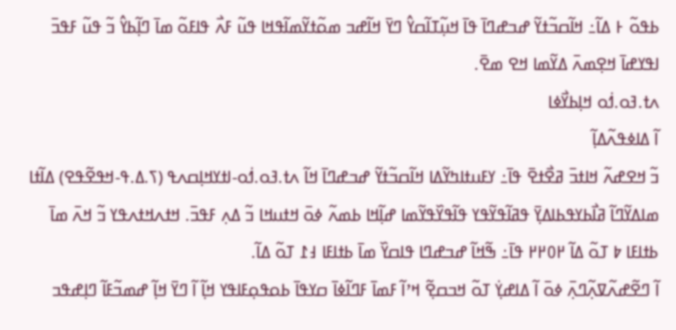ߕߟߋ߬ ߅ ߡߊ߬߸ ߞߊ߬ߛߏ߬ߙߌ߬ ߝߏߝߣߊ߫ ߟߊ߫ ߞߎ߲߬ߠߊ߬ߛߌ߮ ߣߌ߫ ߞߊ߬ߝߏ ߘߋ߬ߙߌ߬ߘߊ߬ߟߞߊ ߟߎ߬ ߓߍ߯ ߟߊߓߋ߬ ߘߊ߫ ߣߊ߲߬ߕߌ߮ ߏ߬ ߟߎ߬ ߓߟߏ߫ ߊߟߌߝߊ߫ ߞߐ߲ߘߍ߫ ߡߌ߬ߘߊ ߞߐ ߘߐ߫.
ߍߙ.ߔߋ.ߗ߭ߋ ߞߊ߲ߕߌ߯ߦߊ
ߊ߬ ߡߊߦߟߍ߬ߡߊ߲߬
ߏ߬ ߞߐߝߍ߬ ߞߊߙߏ߫ ߥߐ߯ߙߐ߫ ߟߊ߫߸ ߌߓߎߙߊߤߌ߬ߡߊ ߞߊ߬ߛߏ߬ߙߌ߬ ߝߏߝߣߊ߫ ߞߊ߬ ߍߙ.ߔߋ.ߗ߭ߋ-ߊߙߌߞߊ߲ߛߍߟ (ߖ.ߡ.ߟ-ߞߟߐ߬ߟߐ) ߡߊ߬ߙߊ ߘߊߡߌ߬ߣߊ߬ ߥߊ߯ߕߌߟߕߊߡߌ߲߫ ߟߥߊ߬ߟߌ߬ߟߌ ߟߊ߬ߟߌ߰ߟߌ߬ߘߊ ߝߊ߲߬ߞߊ ߕߘߍ߬ ߦߋ߫ ߞߙߎߞߊ ߏ߬ ߡߍ߲ ߓߟߏ߫. ߞߙߍߞߙߍߟߌ ߏ߬ ߞߍ߫ ߘߊ߫ ߕߙߊߓߊ ߈ ߠߋ߬ ߡߊ߬ ߂߀߂߂ ߟߊ߫߸ ߒ߬ߞߊ߬ ߝߏߝߣߊ ߟߊߛߌ߰ ߘߊ߫ ߕߙߊߓߊ ߃߁ ߠߋ߬ ߡߊ߬.
ߊ߬ ߣߐ߬ߝߍ߬ߜߍ߲߬ߣߍ߲߫ ߦߋ߫ ߊ߬ ߡߊߝߌ߲߭ ߠߋ߬ ߞߏߛߐ߲߬ ߞߴߊ߬ ߓߘߊ߫ ߓߣߊ߬ߦߊ߫ ߛߌߟߊ߫ ߕߋߟߋ߲ߓߊߟߌ ߞߊ߲߬ ߊ߬ ߣߌ߫ ߞߊ߲߬ ߝߘߏ߬ߓߊ߬ ߣߊ߲ߝߟߏ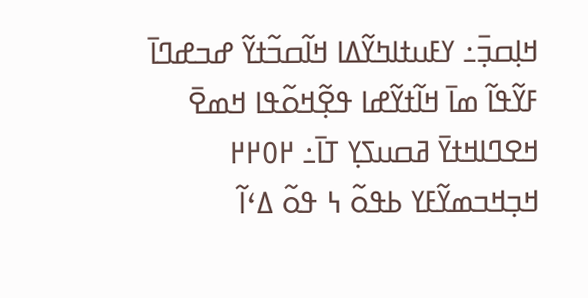ߞߊ߲ߛߏ߲߫߸ ߌߓߎߙߊߤߌ߬ߡߊ ߞߊ߬ߛߏ߬ߙߌ߬ ߝߏߝߣߊ߫ ߓߌ߬ߟߊ߬ ߘߊ߫ ߞߊ߬ߙߌ߬ߝߊ ߟߐ߲߬ߞߋ߬ߟߊ ߞߘߐ߫ ߞߐߣߊߞߙߌ߫ ߥߛߎߖߌ߲ ߠߊ߫߸ ߂߀߂߂ ߞߏ߲ߞߏߘߌ߬ߓߌ ߕߟߋ߬ ߆ ߟߋ߬ ߡߵߊ߬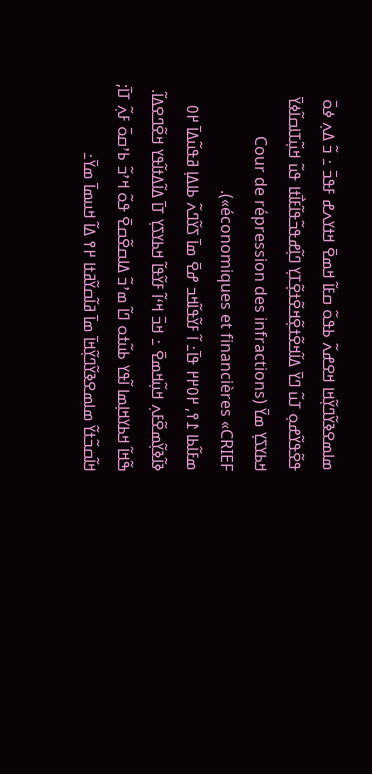ߘߊߘߐߢߌ߬ߣߌ߲߬ߞߊ ߞߐߝߍ߬ ߕߟߋ߬ ߛߓߊ߬ ߞߘߐ߫ ߞߙߌߍߝ ߓߟߏ߫ ߸ ߏ߬ ߡߍ߲ ߦߋ߫ ߟߐ߬ߟߌ߬ߝߋ߲ ߠߎ߬ ߣߌ߫ ߡߊ߬ߞߐ߬ߙߐ߲߬ߞߐ߬ߙߐ߲߬ߠߌ߲ ߣߊ߲߬ߝߟߏ߬ߟߊ߬ߓߊ߯ߙߊ ߟߎ߬ ߞߎ߲߬ߠߊߛߊ߬ߦߌ߫ ߞߕߌߖߌ߲ ߘߌ߫ (Cour de répression des infractions économiques et financières «CRIEF»).
ߘߓߊ߬ߕߊ ߁߉, ߂߀߂߂ ߟߊ߫߸ ߊ߬ ߓߌ߬ߟߊ߬ߞߏ ߝߐ߫ ߘߊ߫ ߖߌ߬ߣߍ߬ ߕߊߡߊ߲ ߥߟߎ߬ߡߊ߫ ߂߀ ߢߊ߬ߢߌ߲߬ߘߐ߬ߓߍ߲ ߞߎ߲߬ߞߘߐ߫ ߸ ߞߏ߫ ߞߵߊ߬ ߓߌ߬ߟߊ߬ ߞߕߌߖߌ߲ ߠߊ߫ ߡߊ߬ߡߙߊ߬ߟߌ ߞߐ߬ߣߐߡߊ߬. ߒ߬ߞߊ߬ ߞߕߌߞߊ߲ߘߊ ߊ߬ߟߌ ߕߎ߬ߙߋ ߣߊ߬ ߘߴߏ߬ ߡߊߛߐ߬ߛߐ߫ ߟߋ߬ ߞߴߏ߬ ߕߴߛߋ߫ ߓߍ߲߬ ߠߊ߫; ߞߊ߬ߛߏ߬ߙߌ߬ ߘߊߘߐߢߌ߬ߣߌ߲߬ߞߊ߫ ߘߊ߫ ߥߊ߬ߛߌ߬ߥߙߊ ߂߉ ߡߊ߬ ߞߎߘߊ߫ ߘߌ߫߸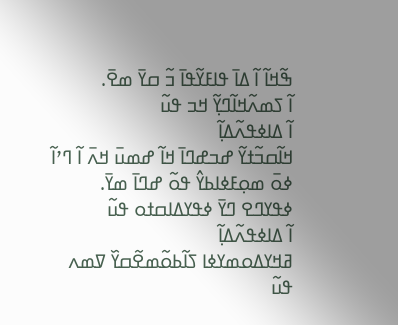ߒ߬ߞߊ߬ ߊ߬ ߡߊ߫ ߟߊߓߌ߬ߟߊ߫ ߏ߬ ߛߌ߫ ߘߐ߫.
ߊ߬ ߖߘߍ߬ߞߊ߬ߣߌ߲߬ ߞߏ ߟߎ߬
ߊ߬ ߡߊߦߟߍ߬ߡߊ߲߬
ߞߊ߬ߛߏ߬ߙߌ߬ ߝߏߝߣߊ߫ ߞߊ߬ ߝߘߎ߫ ߞߍ߫ ߊ߬ ߣߴߊ߬ ߦߋ߫ ߘߋ߲ߓߦߊߕߌ߮ ߟߋ߬ ߝߣߊ߫ ߘߌ߫.
ߦߟߌߣߐ ߣߌ߫ ߦߟߌߡߊߛߙߋ ߟߎ߬
ߊ߬ ߡߊߦߟߍ߬ߡߊ߲߬
ߥߞߌߡߋߘߌߦߊ ߖߊ߬ߕߋ߬ߘߐ߬ߛߌ߰ ߜߘߍ ߟߎ߬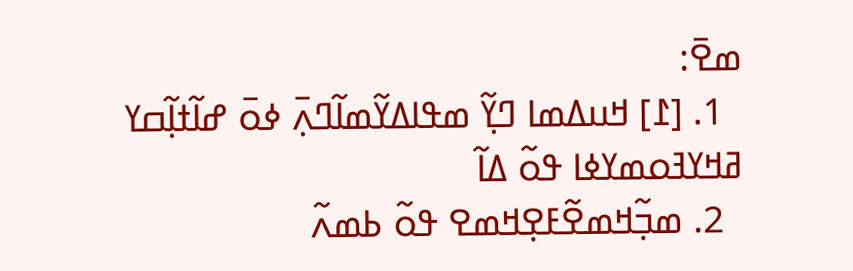ߘߐ߫:
  1. [߁] ߞߎߡߘߊ ߣߌ߲߬ ߘߟߊߡߌ߬ߘߊ߬ߣߍ߲߫ ߦߋ߫ ߝߊ߬ߙߊ߲߬ߛߌ ߥߞߌߔߋߘߌߦߊ ߟߋ߬ ߡߊ߬
  2. ߘߏ߲߬ߞߘߐ߬ߓߐ߲ߞߘߐ ߟߋ߬ ߕߘߍ߬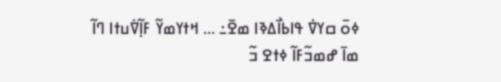ߦߋ߫ ߛߌߜ߭ ߟߊߕߊ߯ߡߢߊ ߘߐ߫߸ ... ߞߙߌߘߌ߬ ߓߊ߲߬ߜ߭ߎߙߊ ߣߊ߬ ߘߊ߫ ߝߘߏ߬ߓߊ߬ ߦߙߐ ߏ߬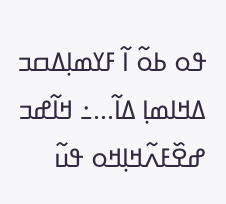ߟߋ ߕߋ߬ ߊ߬ ߓߌߘߊ߲ߡߛߏ ߡߞߊߘߊ߲ ߡߊ߬...߸ ߞߊ߬ߝߏ ߝߐ߰ߓߍ߬ߞߊ߲ߞߋ ߟߎ߬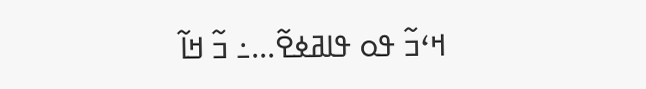ߞߵߏ߬ ߟߋ ߟߊߥߦߐ߬...߸ ߏ߬ ߞߊ߬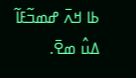ߕߊ ߞߍ߫ ߝߘߏ߬ߓߊ߬ ߡߎ߮ ߘߐ߫.